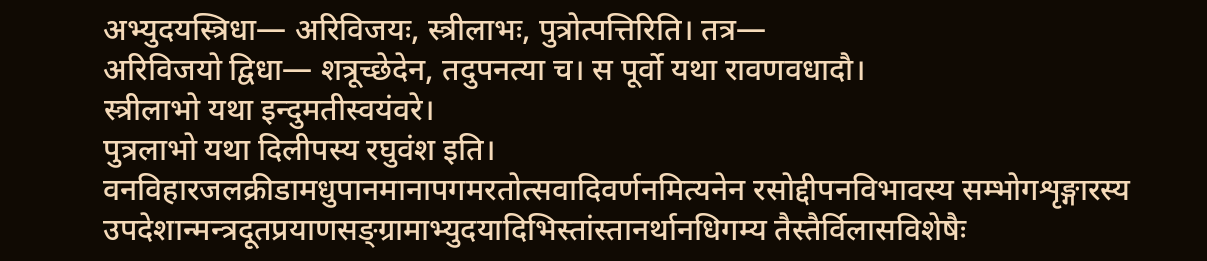अभ्युदयस्त्रिधा— अरिविजयः, स्त्रीलाभः, पुत्रोत्पत्तिरिति। तत्र—
अरिविजयो द्विधा— शत्रूच्छेदेन, तदुपनत्या च। स पूर्वो यथा रावणवधादौ।
स्त्रीलाभो यथा इन्दुमतीस्वयंवरे।
पुत्रलाभो यथा दिलीपस्य रघुवंश इति।
वनविहारजलक्रीडामधुपानमानापगमरतोत्सवादिवर्णनमित्यनेन रसोद्दीपनविभावस्य सम्भोगशृङ्गारस्य उपदेशान्मन्त्रदूतप्रयाणसङ्ग्रामाभ्युदयादिभिस्तांस्तानर्थानधिगम्य तैस्तैर्विलासविशेषैः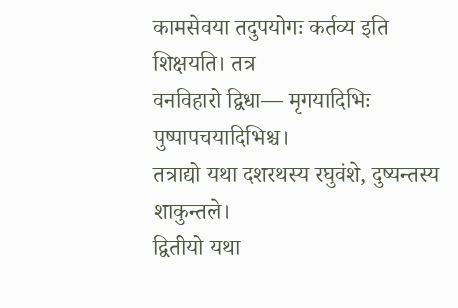कामसेवया तदुपयोगः कर्तव्य इति शिक्षयति। तत्र
वनविहारो द्विधा— मृगयादिभिः पुष्पापचयादिभिश्च।
तत्राद्यो यथा दशरथस्य रघुवंशे, दुष्यन्तस्य शाकुन्तले।
द्वितीयो यथा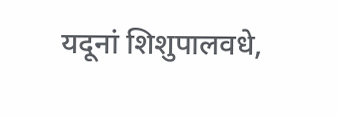यदूनां शिशुपालवधे,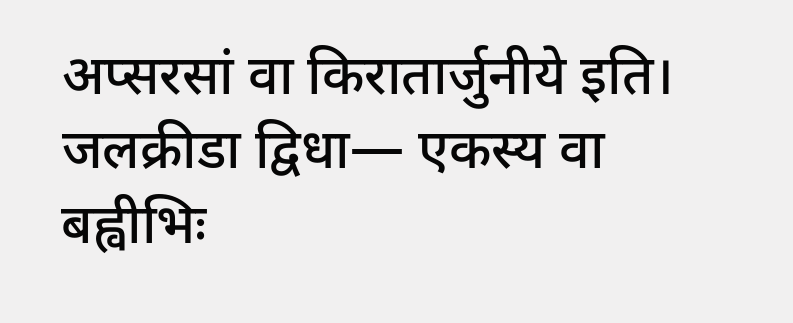अप्सरसां वा किरातार्जुनीये इति।
जलक्रीडा द्विधा— एकस्य वा बह्वीभिः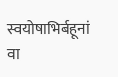स्वयोषाभिर्बहूनां वा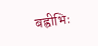बह्वीभिः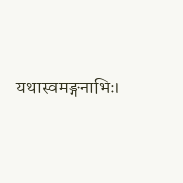यथास्वमङ्गनाभिः।